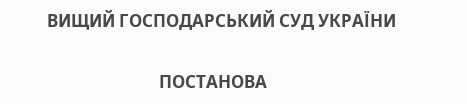ВИЩИЙ ГОСПОДАРСЬКИЙ СУД УКРАЇНИ

                            ПОСТАНОВА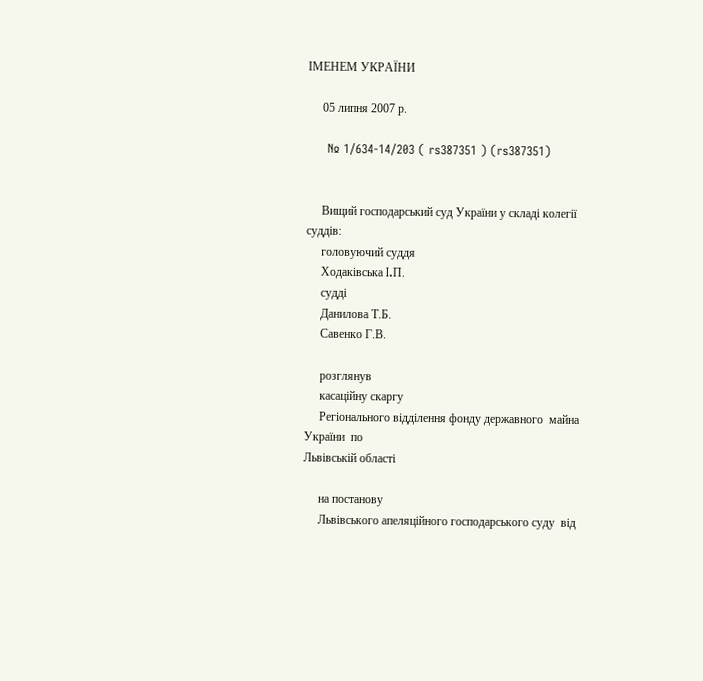IМЕНЕМ УКРАЇНИ

     05 липня 2007 р.

     № 1/634-14/203 ( rs387351 ) (rs387351)


     Вищий господарський суд України у складі колегії суддів:
     головуючий суддя
     Ходаківська I.П.
     судді
     Данилова Т.Б.
     Савенко Г.В.

     розглянув
     касаційну скаргу
     Регіонального відділення фонду державного  майна  України  по
Львівській області

     на постанову
     Львівського апеляційного господарського суду  від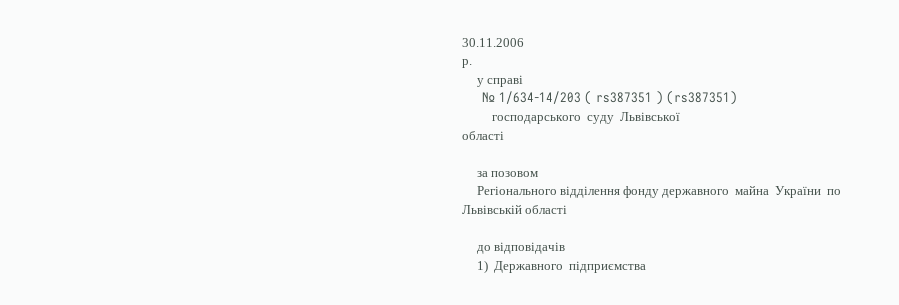30.11.2006
р.
     у справі
     № 1/634-14/203 ( rs387351 ) (rs387351)
          господарського  суду  Львівської
області

     за позовом
     Регіонального відділення фонду державного  майна  України  по
Львівській області

     до відповідачів
     1)  Державного  підприємства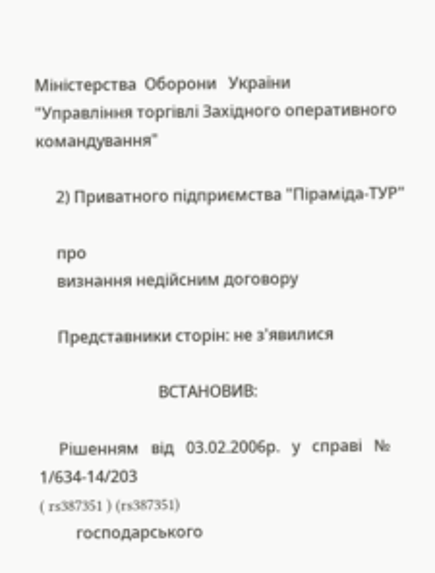Міністерства  Оборони   України
"Управління торгівлі Західного оперативного командування"

     2) Приватного підприємства "Піраміда-ТУР"

     про
     визнання недійсним договору

     Представники сторін: не з'явилися

                              ВСТАНОВИВ:

     Рішенням   від   03.02.2006р.   у   справі   №   1/634-14/203
( rs387351 ) (rs387351)
         господарського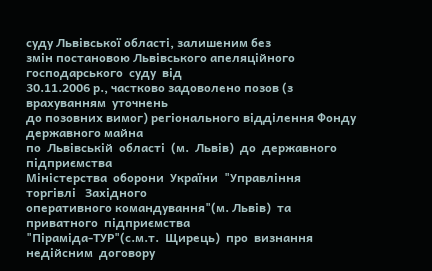суду Львівської області, залишеним без
змін постановою Львівського апеляційного господарського  суду  від
30.11.2006 р., частково задоволено позов (з  врахуванням  уточнень
до позовних вимог) регіонального відділення Фонду державного майна
по  Львівській  області  (м.  Львів)  до  державного  підприємства
Міністерства  оборони  України  "Управління   торгівлі   Західного
оперативного командування"(м. Львів)  та  приватного  підприємства
"Піраміда-ТУР"(с.м.т.  Щирець)  про  визнання  недійсним  договору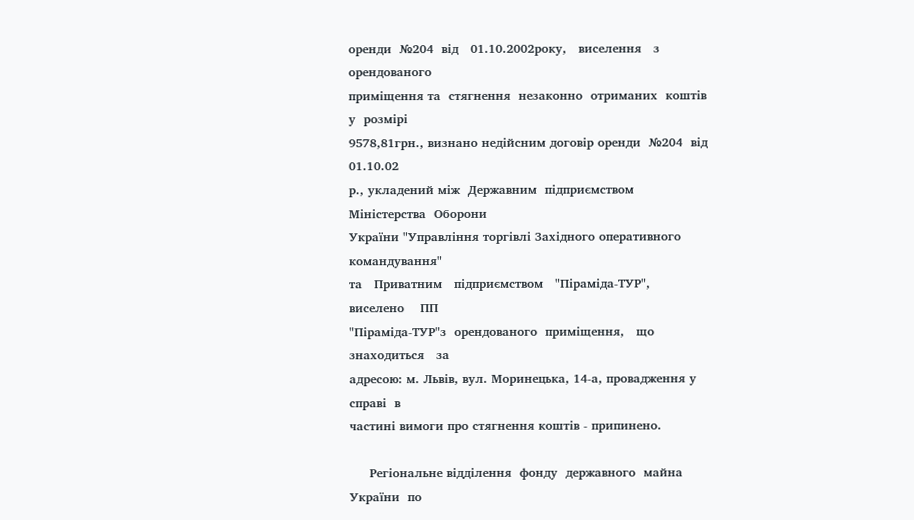оренди  №204  від   01.10.2002року,   виселення   з   орендованого
приміщення та  стягнення  незаконно  отриманих  коштів  у  розмірі
9578,81грн., визнано недійсним договір оренди  №204  від  01.10.02
р., укладений між  Державним  підприємством  Міністерства  Оборони
України "Управління торгівлі Західного оперативного  командування"
та   Приватним   підприємством   "Піраміда-ТУР",    виселено    ПП
"Піраміда-ТУР"з  орендованого  приміщення,   що   знаходиться   за
адресою: м. Львів, вул. Моринецька, 14-а, провадження у  справі  в
частині вимоги про стягнення коштів - припинено.

     Регіональне відділення  фонду  державного  майна  України  по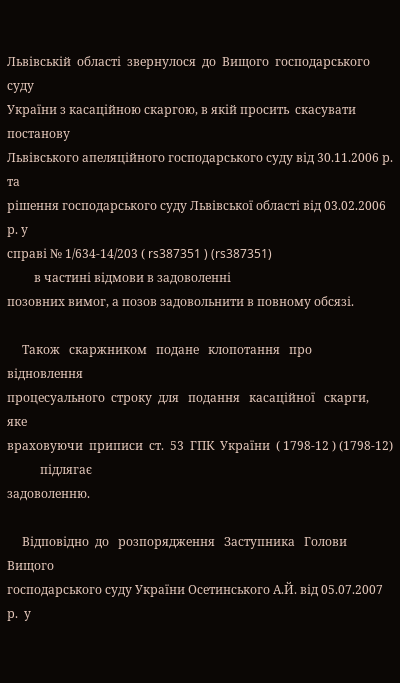Львівській  області  звернулося  до  Вищого  господарського   суду
України з касаційною скаргою, в якій просить  скасувати  постанову
Львівського апеляційного господарського суду від 30.11.2006 р.  та
рішення господарського суду Львівської області від 03.02.2006 р. у
справі № 1/634-14/203 ( rs387351 ) (rs387351)
         в частині відмови в задоволенні
позовних вимог, а позов задовольнити в повному обсязі.

     Також   скаржником   подане   клопотання   про    відновлення
процесуального  строку  для   подання   касаційної   скарги,   яке
враховуючи  приписи  ст.  53  ГПК  України  ( 1798-12 ) (1798-12)
           підлягає
задоволенню.

     Відповідно  до   розпорядження   Заступника   Голови   Вищого
господарського суду України Осетинського А.Й. від 05.07.2007 р.  у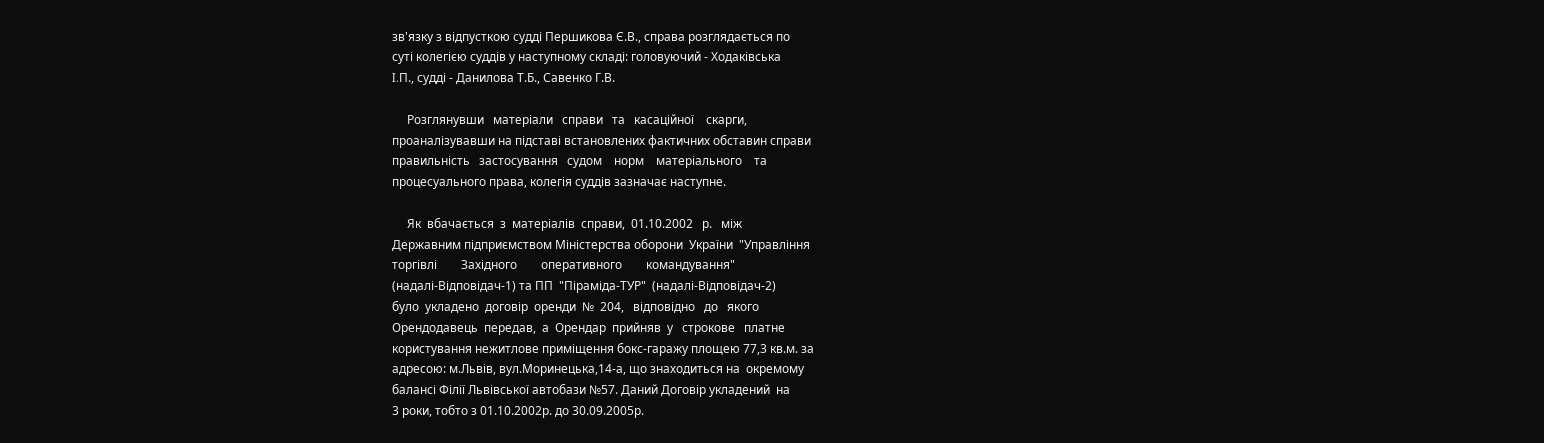зв'язку з відпусткою судді Першикова Є.В., справа розглядається по
суті колегією суддів у наступному складі: головуючий - Ходаківська
I.П., судді - Данилова Т.Б., Савенко Г.В.

     Розглянувши   матеріали   справи   та   касаційної    скарги,
проаналізувавши на підставі встановлених фактичних обставин справи
правильність   застосування   судом    норм    матеріального    та
процесуального права, колегія суддів зазначає наступне.

     Як  вбачається  з  матеріалів  справи,  01.10.2002   р.   між
Державним підприємством Міністерства оборони  України  "Управління
торгівлі        Західного        оперативного        командування"
(надалі-Відповідач-1) та ПП  "Піраміда-ТУР"  (надалі-Відповідач-2)
було  укладено  договір  оренди  №  204,   відповідно   до   якого
Орендодавець  передав,  а  Орендар  прийняв  у   строкове   платне
користування нежитлове приміщення бокс-гаражу площею 77,3 кв.м. за
адресою: м.Львів, вул.Моринецька,14-а, що знаходиться на  окремому
балансі Філії Львівської автобази №57. Даний Договір укладений  на
3 роки, тобто з 01.10.2002р. до 30.09.2005р.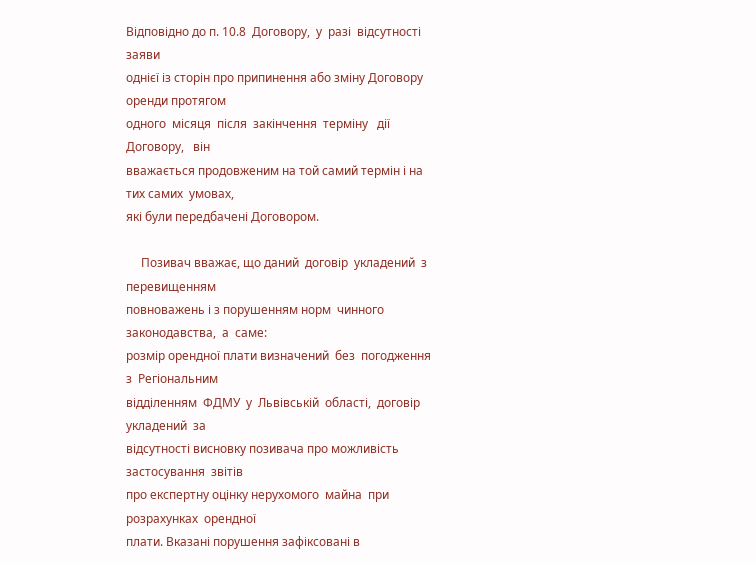Відповідно до п. 10.8  Договору,  у  разі  відсутності  заяви
однієї із сторін про припинення або зміну Договору оренди протягом
одного  місяця  після  закінчення  терміну   дії   Договору,   він
вважається продовженим на той самий термін і на тих самих  умовах,
які були передбачені Договором.

     Позивач вважає, що даний  договір  укладений  з  перевищенням
повноважень і з порушенням норм  чинного  законодавства,  а  саме:
розмір орендної плати визначений  без  погодження  з  Регіональним
відділенням  ФДМУ  у  Львівській  області,  договір  укладений  за
відсутності висновку позивача про можливість  застосування  звітів
про експертну оцінку нерухомого  майна  при  розрахунках  орендної
плати. Вказані порушення зафіксовані в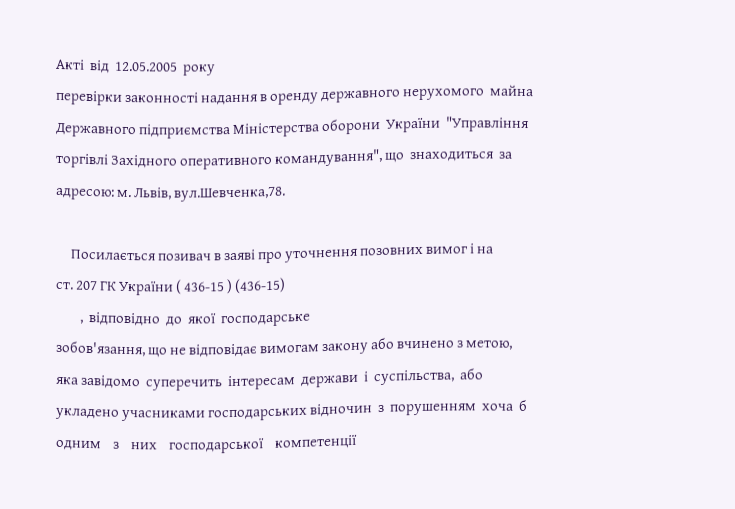Акті  від  12.05.2005  року
перевірки законності надання в оренду державного нерухомого  майна
Державного підприємства Міністерства оборони  України  "Управління
торгівлі Західного оперативного командування", що  знаходиться  за
адресою: м. Львів, вул.Шевченка,78.

     Посилається позивач в заяві про уточнення позовних вимог і на
ст. 207 ГК України ( 436-15 ) (436-15)
        ,  відповідно  до  якої  господарське
зобов'язання, що не відповідає вимогам закону або вчинено з метою,
яка завідомо  суперечить  інтересам  держави  і  суспільства,  або
укладено учасниками господарських відночин  з  порушенням  хоча  б
одним    з    них    господарської    компетенції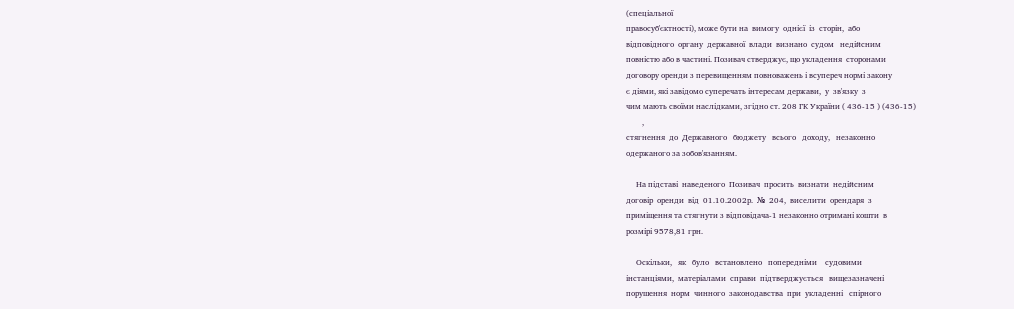(спеціальної
правосуб'єктності), може бути на  вимогу  однієї  із  сторін,  або
відповідного  органу  державної  влади  визнано  судом   недійсним
повністю або в частині. Позивач стверджує, що укладення  сторонами
договору оренди з перевищенням повноважень і всупереч нормі закону
є діями, які завідомо суперечать інтересам держави,  у  зв'язку  з
чим мають своїми наслідками, згідно ст. 208 ГК України ( 436-15 ) (436-15)
        ,
стягнення  до  Державного   бюджету   всього   доходу,   незаконно
одержаного за зобов'язанням.

     На підставі  наведеного  Позивач  просить  визнати  недійсним
договір  оренди  від  01.10.2002р.  №  204,  виселити  орендаря  з
приміщення та стягнути з відповідача-1 незаконно отримані кошти  в
розмірі 9578,81 грн.

     Оскільки,   як   було   встановлено   попередніми    судовими
інстанціями,  матеріалами  справи  підтверджується   вищезазначені
порушення  норм  чинного  законодавства  при  укладенні   спірного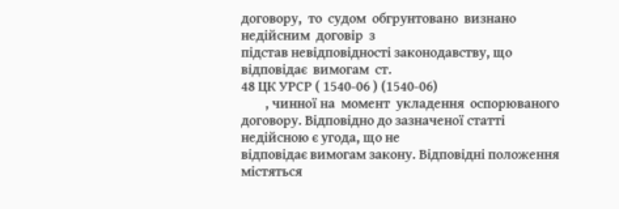договору,  то  судом  обгрунтовано  визнано  недійсним  договір  з
підстав невідповідності законодавству, що відповідає  вимогам  ст.
48 ЦК УРСР ( 1540-06 ) (1540-06)
        , чинної на  момент  укладення  оспорюваного
договору. Відповідно до зазначеної статті недійсною є угода, що не
відповідає вимогам закону. Відповідні положення містяться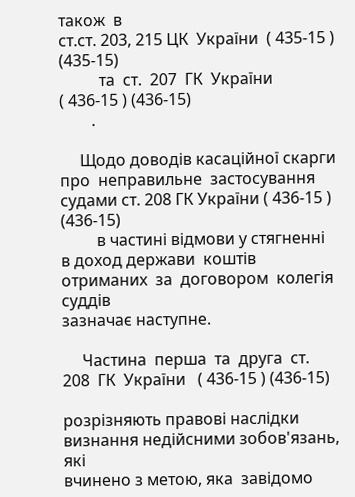також  в
ст.ст. 203, 215 ЦК  України  ( 435-15 ) (435-15)
          та  ст.  207  ГК  України
( 436-15 ) (436-15)
        .

     Щодо доводів касаційної скарги про  неправильне  застосування
судами ст. 208 ГК України ( 436-15 ) (436-15)
         в частині відмови у стягненні
в доход держави  коштів  отриманих  за  договором  колегія  суддів
зазначає наступне.

     Частина  перша  та  друга  ст.  208  ГК  України   ( 436-15 ) (436-15)

розрізняють правові наслідки визнання недійсними зобов'язань,  які
вчинено з метою, яка  завідомо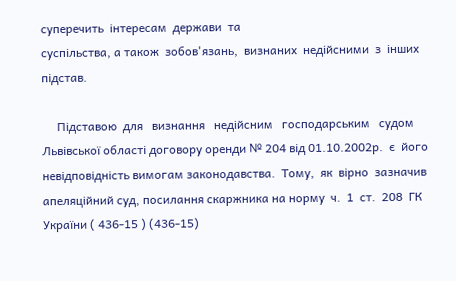суперечить  інтересам  держави  та
суспільства, а також  зобов'язань,  визнаних  недійсними  з  інших
підстав.

     Підставою  для   визнання   недійсним   господарським   судом
Львівської області договору оренди № 204 від 01.10.2002р.  є  його
невідповідність вимогам законодавства.  Тому,  як  вірно  зазначив
апеляційний суд, посилання скаржника на норму  ч.  1  ст.  208  ГК
України ( 436-15 ) (436-15)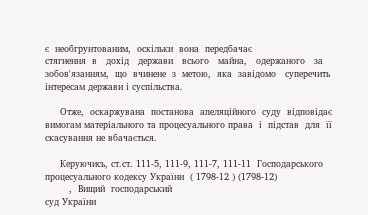є  необгрунтованим,  оскільки  вона  передбачає
стягнення  в   дохід   держави   всього   майна,   одержаного   за
зобов'язанням,  що  вчинене  з  метою,  яка  завідомо   суперечить
інтересам держави і суспільства.

     Отже,  оскаржувана  постанова  апеляційного  суду  відповідає
вимогам матеріального та процесуального права  і  підстав  для  її
скасування не вбачається.

     Керуючись, ст.ст. 111-5, 111-9, 111-7, 111-11  Господарського
процесуального кодексу України  ( 1798-12 ) (1798-12)
        ,  Вищий  господарський
суд України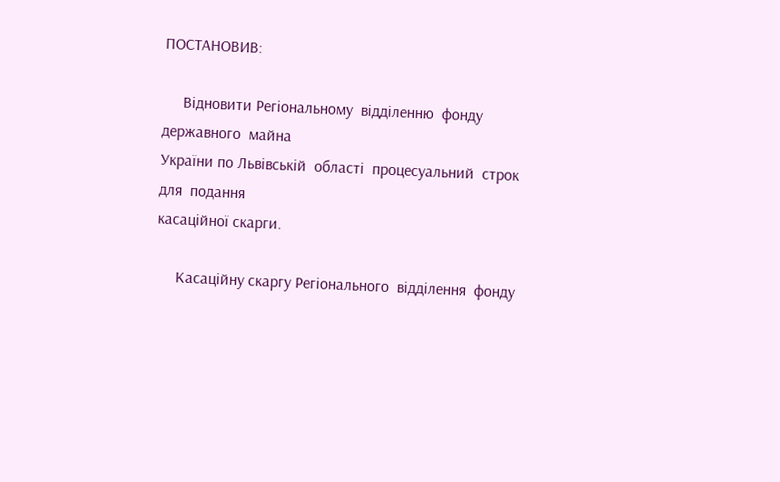ПОСТАНОВИВ:

     Відновити Регіональному  відділенню  фонду  державного  майна
України по Львівській  області  процесуальний  строк  для  подання
касаційної скарги.

     Касаційну скаргу Регіонального  відділення  фонду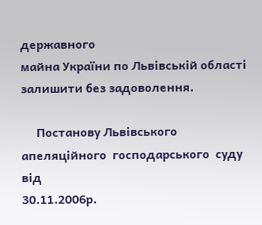державного
майна України по Львівській області залишити без задоволення.

     Постанову Львівського апеляційного  господарського  суду  від
30.11.2006р.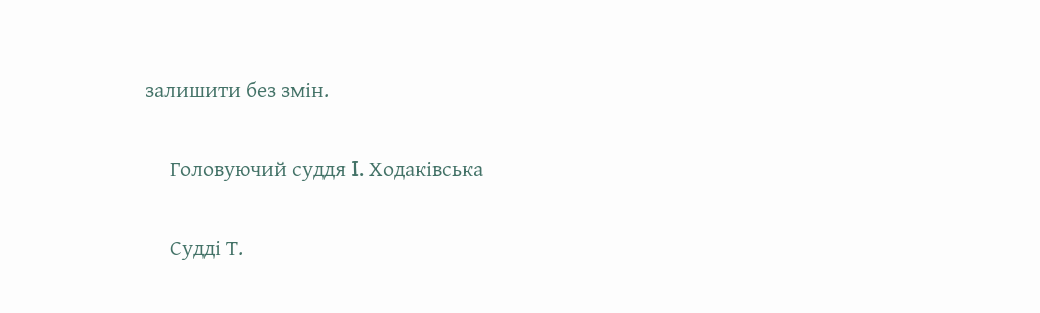залишити без змін.

     Головуючий суддя I. Ходаківська

     Судді Т.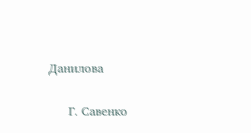Данилова

     Г. Савенко